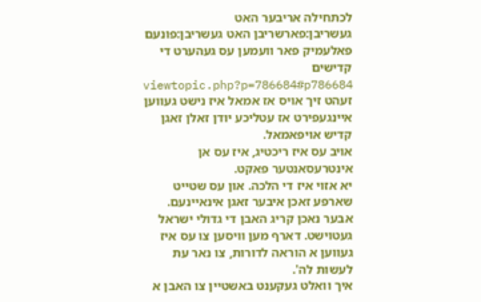לכתחילה אריבער האט געשריבן:פארשריבן האט געשריבן:פונעם פאלעמיק פאר וועמען עס געהערט די קדישים
viewtopic.php?p=786684#p786684 זעהט זיך אויס אז אמאל איז נישט געווען איינגעפירט אז עטליכע יודן זאלן זאגן קדיש אויפאמאל.
אויב עס איז ריכטיג, איז עס אן אינטרעסאנטער פאקט.
יא אזוי איז די הלכה. און עס שטייט
שארפע זאכן איבער זאגן אינאיינעם.
אבער נאכן קריג האבן די גדולי ישראל געטוישט. דארף מען וויסען צו עס איז געווען א הוראה לדורות, צו נאר עת לעשות לה'.
איך וואלט געקענט באשטיין צו האבן א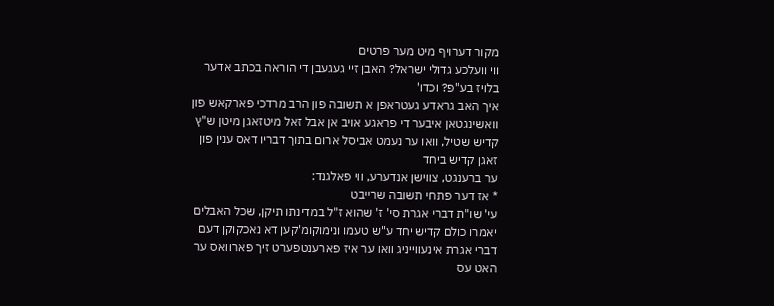מקור דערויף מיט מער פרטים
ווי וועלכע גדולי ישראל? האבן זיי געגעבן די הוראה בכתב אדער בלויז בע"פ? וכדו'
איך האב גראדע געטראפן א תשובה פון הרב מרדכי פארקאש פון וואשינגטאן איבער די פראגע אויב אן אבל זאל מיטזאגן מיטן ש"ץ קדיש שטיל, וואו ער נעמט אביסל ארום בתוך דבריו דאס ענין פון זאגן קדיש ביחד
ער ברענגט, צווישן אנדערע, ווי פאלגנד:
* אז דער פתחי תשובה שרייבט
עי' שו"ת דברי אגרת סי' ז' שהוא ז"ל במדינתו תיקן, שכל האבלים יאמרו כולם קדיש יחד ע"ש טעמו ונימוקומ'קען דא נאכקוקן דעם דברי אגרת אינעווייניג וואו ער איז פארענטפערט זיך פארוואס ער האט עס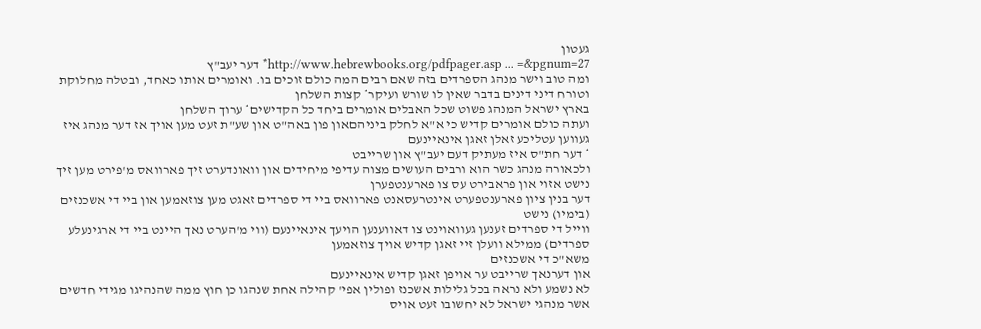געטון
http://www.hebrewbooks.org/pdfpager.asp ... =&pgnum=27* דער יעב"ץ
ומה טוב וישר מנהג הספרדים בזה שאם רבים המה כולם זוכים בו. ואומרים אותו כאחד, ובטלה מחלוקת וטורח דיני דינים בדבר שאין לו שורש ועיקר* קצות השלחן
בארץ ישראל המנהג פשוט שכל האבלים אומרים ביחד כל הקדישים* ערוך השלחן
ועתה כולם אומרים קדיש כי א"א לחלק ביניהםאון פון באה"ט און שע"ת זעט מען אויך אז דער מנהג איז געווען עטליכע זאלן זאגן אינאיינעם
* דער חת"ס איז מעתיק דעם יעב"ץ און שרייבט
ולכאורה מנהג כשר הוא ורבים העושים מצוה עדיפי מיחידים און וואונדערט זיך פארוואס מ'פירט מען זיך נישט אזוי און פראבירט עס צו פארענטפערן
דער בנין ציון פארענטפערט אינטרעסאנט פארוואס ביי די ספרדים זאגט מען צוזאמען און ביי די אשכנזים (בימיו) נישט
ווייל די ספרדים זענען געוואוינט צו דאווענען הויעך אינאיינעם (ווי מ'הערט נאך היינט ביי די ארגינעלע ספרדים) ממילא וועלן זיי זאגן קדיש אויך צוזאמען
משא"כ די אשכנזים
און דערנאך שרייבט ער אויפן זאגן קדיש אינאיינעם
לא נשמע ולא נראה בכל גלילות אשכנז ופולין אפי' קהילה אחת שנהגו כן חוץ ממה שהנהיגו מגידי חדשים אשר מנהגי ישראל לא יחשובו זעט אויס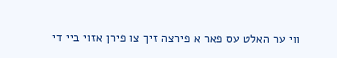ווי ער האלט עס פאר א פירצה זיך צו פירן אזוי ביי די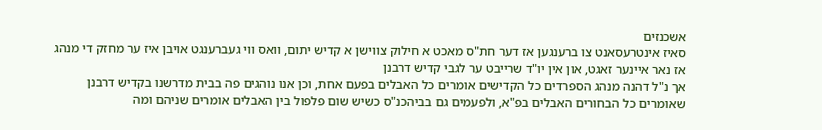אשכנזים
סאיז אינטרעסאנט צו ברענגען אז דער חת"ס מאכט א חילוק צווישן א קדיש יתום, וואס ווי געברענגט אויבן איז ער מחזק די מנהג אז נאר איינער זאגט, און אין יו"ד שרייבט ער לגבי קדיש דרבנן
אך נ"ל דהנה מנהג הספרדים כל הקדישים אומרים כל האבלים בפעם אחת, וכן אנו נוהגים פה בבית מדרשנו בקדיש דרבנן שאומרים כל הבחורים האבלים בפ"א, ולפעמים גם בביהכנ"ס כשיש שום פלפול בין האבלים אומרים שניהם ומה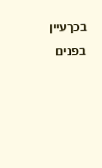בכךעיין בפנים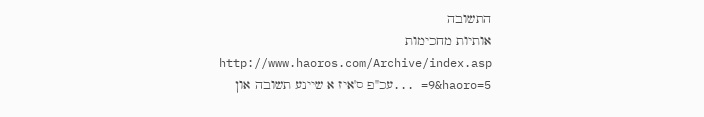התשובה
אותיות מחכימות
http://www.haoros.com/Archive/index.asp ... =9&haoro=5עכ"פ ס'איז א שיינע תשובה און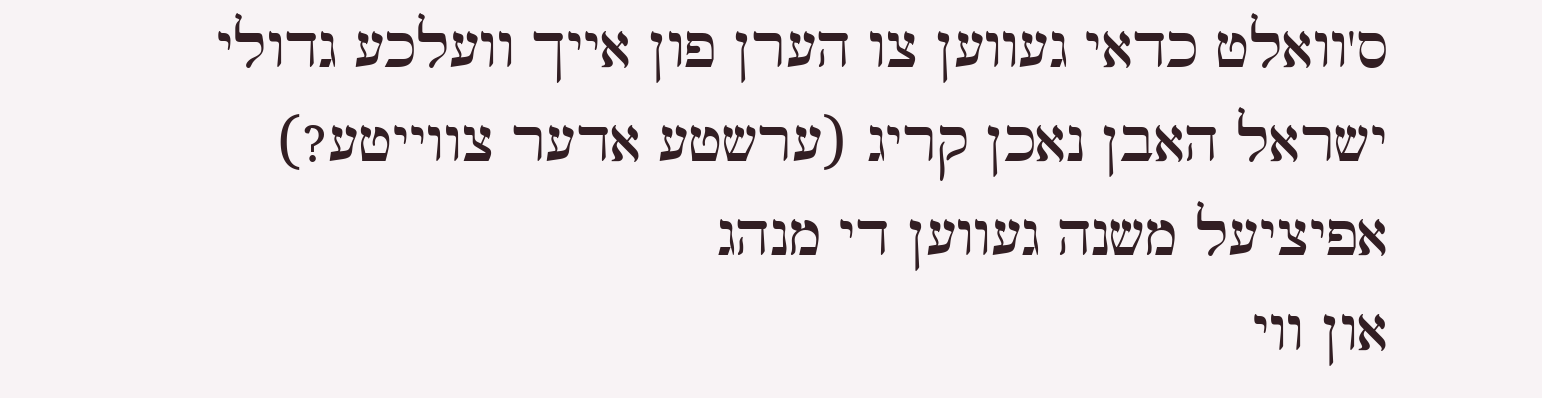ס'וואלט כדאי געווען צו הערן פון אייך וועלכע גדולי ישראל האבן נאכן קריג (ערשטע אדער צווייטע?) אפיציעל משנה געווען די מנהג
און ווי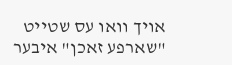אויך וואו עס שטייט "שארפע זאכן" איבער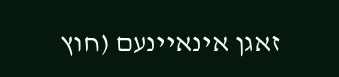זאגן אינאיינעם (חוץ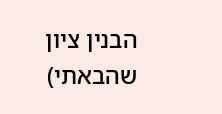הבנין ציון שהבאתי)